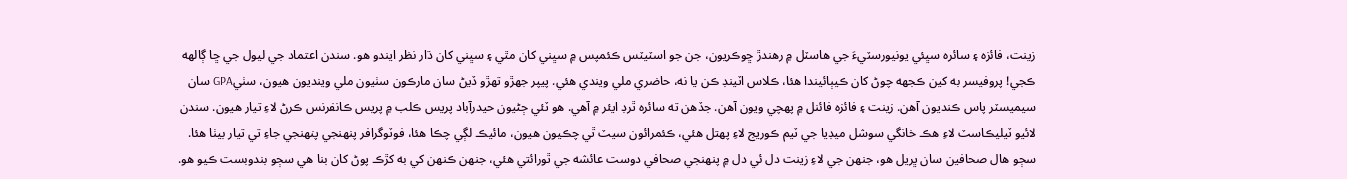زينت، فائزه ۽ سائره سڀئي يونيورسٽيءَ جي هاسٽل ۾ رهندڙ ڇوڪريون، جن جو اسٽيٽس ڪئمپس ۾ سڀني کان مٿي ۽ سڀني کان ڌار نظر ايندو هو. سندن اعتماد جي ليول جي ڇا ڳالهه ڪجي! پروفيسر به کين ڪجهه چوڻ کان ڪيٻائيندا هئا، ڪلاس اٽينڊ ڪن يا نه، حاضري ملي ويندي هئي. پيپر جهڙو تهڙو ڏيڻ سان مارڪون سٺيون ملي وينديون هيون، سٺيGPA سان سيميسٽر پاس ڪنديون آهن. زينت ۽ فائزه فائنل ۾ پهچي ويون آهن. جڏهن ته سائره ٿرڊ ايئر ۾ آهي. هو ٽئي ڄڻيون حيدرآباد پريس ڪلب ۾ پريس ڪانفرنس ڪرڻ لاءِ تيار هيون. سندن لائيو ٽيليڪاسٽ لاءِ هڪ خانگي سوشل ميڊيا جي ٽيم ڪوريج لاءِ پهتل هئي، ڪئمرائون سيٽ ٿي چڪيون هيون، مائيڪ لڳي چڪا هئا، فوٽوگرافر پنهنجي پنهنجي جاءِ تي تيار بيٺا هئا. سڄو هال صحافين سان ڀريل هو، جنهن جي لاءِ زينت دل ئي دل ۾ پنهنجي صحافي دوست عائشه جي ٿورائتي هئي، جنهن ڪنهن کي به کڙڪ پوڻ کان بنا هي سڄو بندوبست ڪيو هو.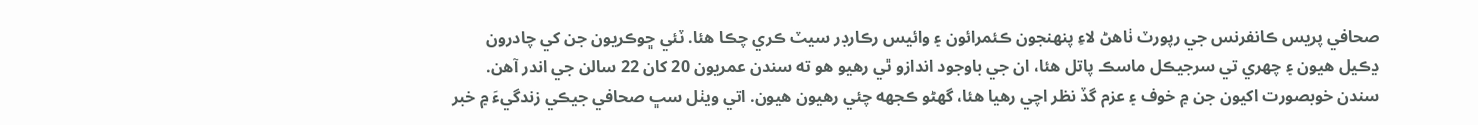صحافي پريس ڪانفرنس جي رپورٽ ٺاهڻ لاءِ پنهنجون ڪئمرائون ۽ وائيس رڪارڊر سيٽ ڪري چڪا هئا. ٽئي ڇوڪريون جن کي چادرون ڍڪيل هيون ۽ چهري تي سرجيڪل ماسڪ پاتل هئا، ان جي باوجود اندازو ٿي رهيو هو ته سندن عمريون 20 کان 22 سالن جي اندر آهن. سندن خوبصورت اکيون جن ۾ خوف ۽ عزم گڏ نظر اچي رهيا هئا، گهڻو ڪجهه چئي رهيون هيون. اتي ويٺل سڀ صحافي جيڪي زندگيءَ ۾ خبر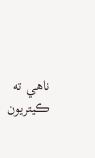ناهي ته ڪيتريون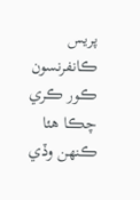پريس ڪانفرنسون ڪور ڪري چڪا هئا ڪنهن وڏي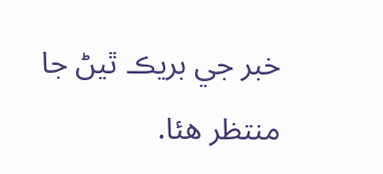خبر جي بريڪ ٿيڻ جا منتظر هئا.